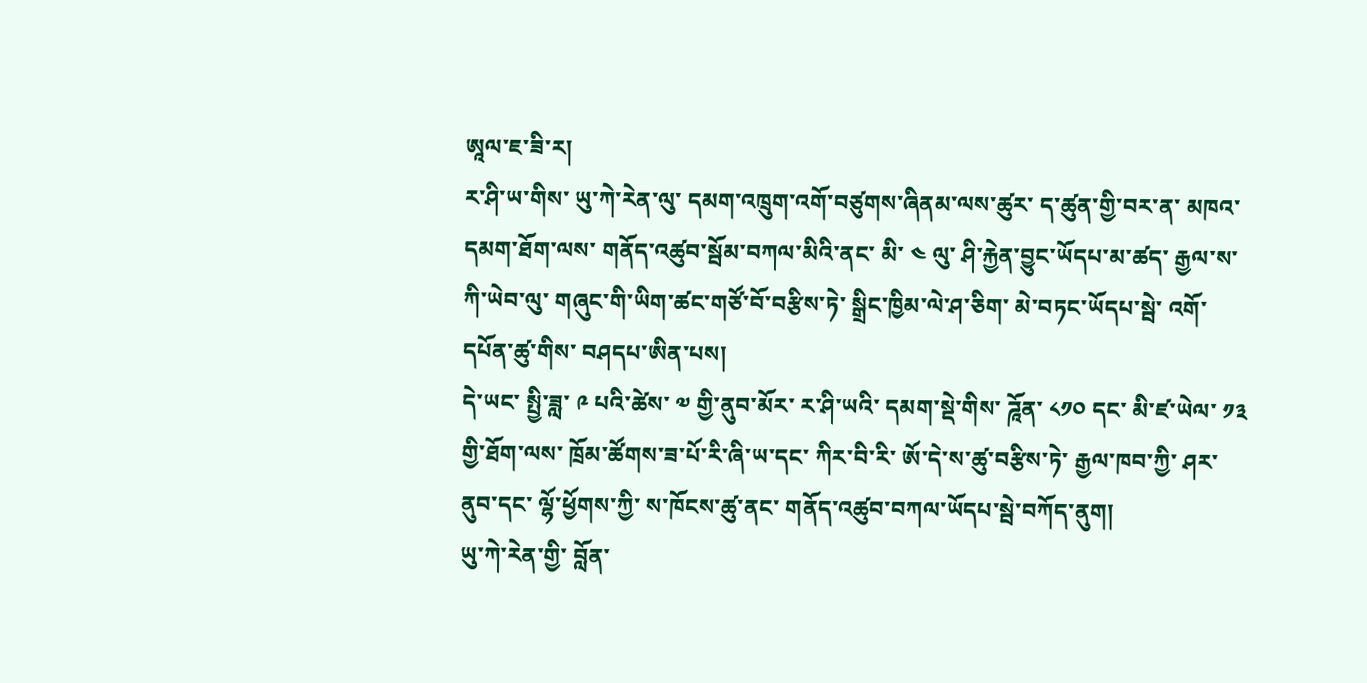ཨཱལ་ཇ་ཟི་ར།
ར་ཤི་ཡ་གིས་ ཡུ་ཀེ་རེན་ལུ་ དམག་འཁྲུག་འགོ་བཙུགས་ཞིནམ་ལས་ཚུར་ ད་ཚུན་གྱི་བར་ན་ མཁའ་དམག་ཐོག་ལས་ གནོད་འཚུབ་སྦོམ་བཀལ་མིའི་ནང་ མི་ ༤ ལུ་ ཤི་རྐྱེན་བྱུང་ཡོདཔ་མ་ཚད་ རྒྱལ་ས་ཀི་ཡེབ་ལུ་ གཞུང་གི་ཡིག་ཚང་གཙོ་བོ་བརྩིས་ཏེ་ སྒྲིང་ཁྱིམ་ལེ་ཤ་ཅིག་ མེ་བཏང་ཡོདཔ་སྦེ་ འགོ་དཔོན་ཚུ་གིས་ བཤདཔ་ཨིན་པས།
དེ་ཡང་ སྤྱི་ཟླ་ ༩ པའི་ཚེས་ ༧ གྱི་ནུབ་མོར་ ར་ཤི་ཡའི་ དམག་སྡེ་གིས་ ཌཱོན་ ༨༡༠ དང་ མི་ཛ་ཡེལ་ ༡༣ གྱི་ཐོག་ལས་ ཁྲོམ་ཚོགས་ཟ་པོ་རི་ཞི་ཡ་དང་ ཀིར་བི་རི་ ཨོ་དེ་ས་ཚུ་བརྩིས་ཏེ་ རྒྱལ་ཁབ་ཀྱི་ ཤར་ནུབ་དང་ ལྷོ་ཕྱོགས་ཀྱི་ ས་ཁོངས་ཚུ་ནང་ གནོད་འཚུབ་བཀལ་ཡོདཔ་སྦེ་བཀོད་ནུག།
ཡུ་ཀེ་རེན་གྱི་ བློན་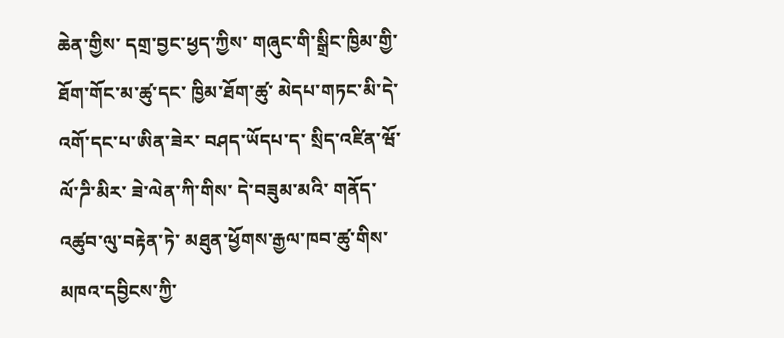ཆེན་གྱིས་ དགྲ་བྱང་ཕྱད་ཀྱིས་ གཞུང་གི་སྒྲིང་ཁྱིམ་གྱི་ ཐོག་གོང་མ་ཚུ་དང་ ཁྱིམ་ཐོག་ཚུ་ མེདཔ་གཏང་མི་དེ་ འགོ་དང་པ་ཨིན་ཟེར་ བཤད་ཡོདཔ་ད་ སྲིད་འཛིན་ཝོ་ལོ་ཌི་མིར་ ཟེ་ལེན་ཀི་གིས་ དེ་བཟུམ་མའི་ གནོད་འཚུབ་ལུ་བརྟེན་ཏེ་ མཐུན་ཕྱོགས་རྒྱལ་ཁབ་ཚུ་གིས་ མཁའ་དབྱིངས་ཀྱི་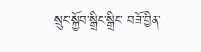སྲུང་སྐྱོབ་སྒྲིང་སྒྲིང་ བཟོ་བྱིན་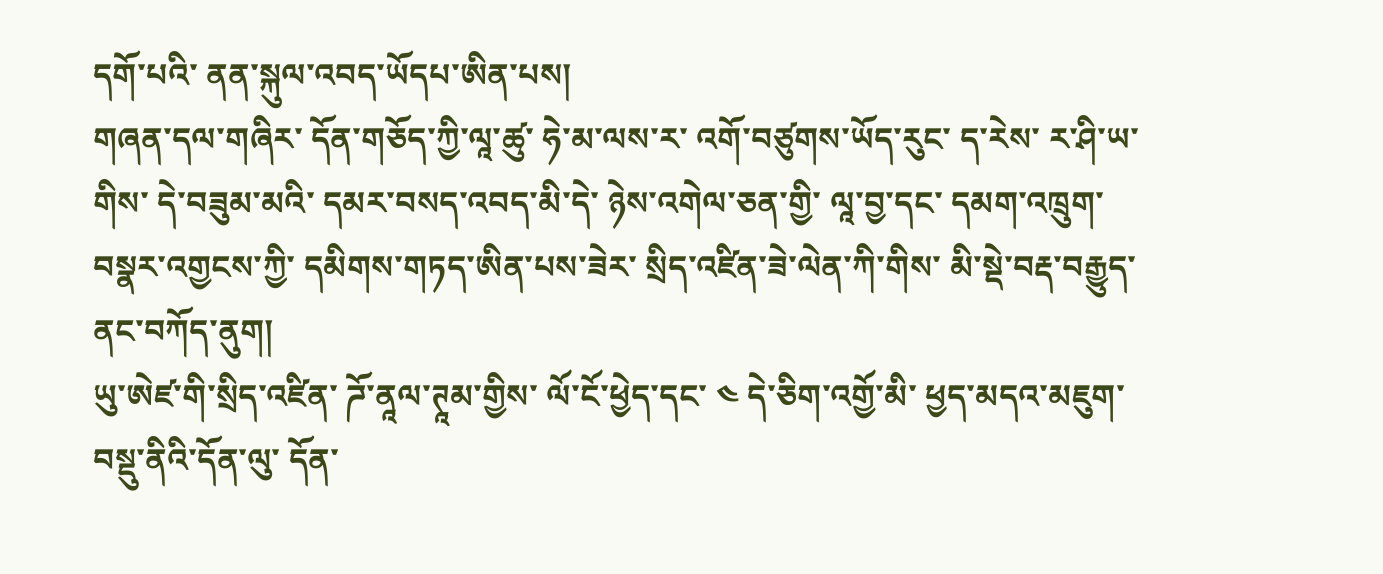དགོ་པའི་ ནན་སྐུལ་འབད་ཡོདཔ་ཨིན་པས།
གཞན་དལ་གཞིར་ དོན་གཅོད་ཀྱི་ལཱ་ཚུ་ ཧེ་མ་ལས་ར་ འགོ་བཙུགས་ཡོད་རུང་ ད་རེས་ ར་ཤི་ཡ་གིས་ དེ་བཟུམ་མའི་ དམར་བསད་འབད་མི་དེ་ ཉེས་འགེལ་ཅན་གྱི་ ལཱ་བྱ་དང་ དམག་འཁྲུག་བསྣར་འགྱངས་ཀྱི་ དམིགས་གཏད་ཨིན་པས་ཟེར་ སྲིད་འཛིན་ཟེ་ལེན་ཀི་གིས་ མི་སྡེ་བརྡ་བརྒྱུད་ནང་བཀོད་ནུག།
ཡུ་ཨེཛ་གི་སྲིད་འཛིན་ ཌོ་ནཱལ་ཊཱམ་གྱིས་ ལོ་ངོ་ཕྱེད་དང་ ༤ དེ་ཅིག་འགྱོ་མི་ ཕྱད་མདའ་མཇུག་བསྡུ་ནིའི་དོན་ལུ་ དོན་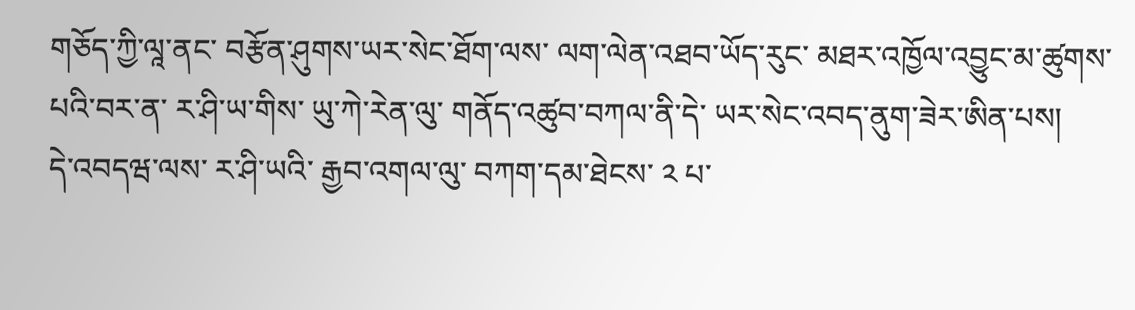གཅོད་ཀྱི་ལཱ་ནང་ བརྩོན་ཤུགས་ཡར་སེང་ཐོག་ལས་ ལག་ལེན་འཐབ་ཡོད་རུང་ མཐར་འཁྱོལ་འབྱུང་མ་ཚུགས་པའི་བར་ན་ ར་ཤི་ཡ་གིས་ ཡུ་ཀེ་རེན་ལུ་ གནོད་འཚུབ་བཀལ་ནི་དེ་ ཡར་སེང་འབད་ནུག་ཟེར་ཨིན་པས།
དེ་འབདཝ་ལས་ ར་ཤི་ཡའི་ རྒྱབ་འགལ་ལུ་ བཀག་དམ་ཐེངས་ ༢ པ་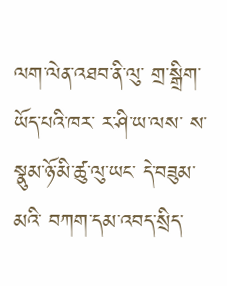ལག་ལེན་འཐབ་ནི་ལུ་ གྲ་སྒྲིག་ཡོད་པའི་ཁར་ ར་ཤི་ཡ་ལས་ ས་སྣུམ་ཉོ་མི་ཚུ་ལུ་ཡང་ དེ་བཟུམ་མའི་ བཀག་དམ་འབད་སྲིད་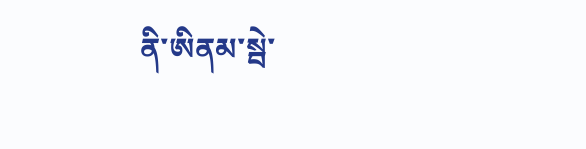ནི་ཨིནམ་སྦེ་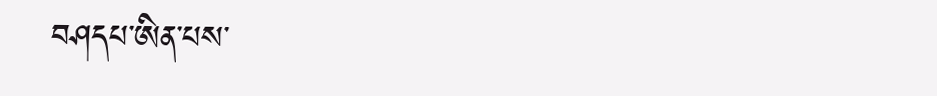བཤདཔ་ཨིན་པས་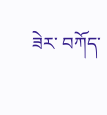ཟེར་ བཀོད་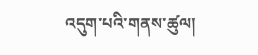འདུག་པའི་གནས་ཚུལ།